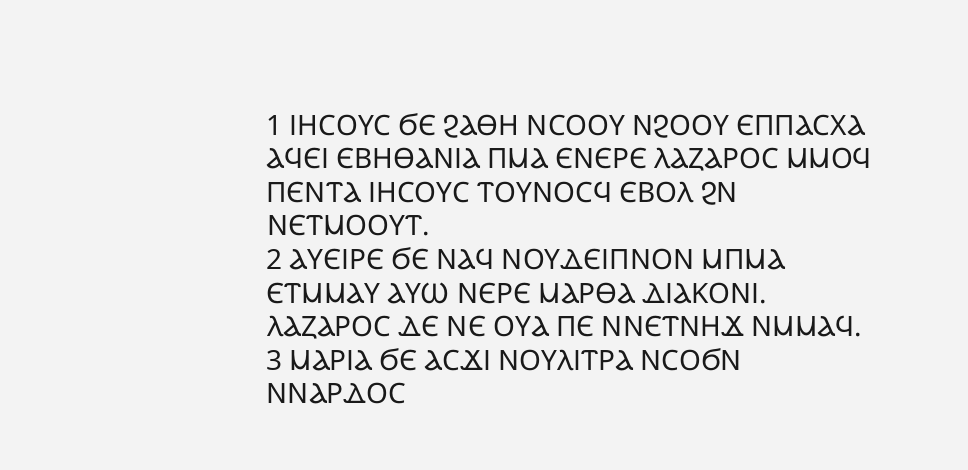1 ⲒⲎⲤⲞⲨⲤ ϬⲈ ϨⲀⲐⲎ ⲚⲤⲞⲞⲨ ⲚϨⲞⲞⲨ ⲈⲠⲠⲀⲤⲬⲀ ⲀϤⲈⲒ ⲈⲂⲎⲐⲀⲚⲒⲀ ⲠⲘⲀ ⲈⲚⲈⲢⲈ ⲖⲀⲌⲀⲢⲞⲤ ⲘⲘⲞϤ ⲠⲈⲚⲦⲀ ⲒⲎⲤⲞⲨⲤ ⲦⲞⲨⲚⲞⲤϤ ⲈⲂⲞⲖ ϨⲚ ⲚⲈⲦⲘⲞⲞⲨⲦ.
2 ⲀⲨⲈⲒⲢⲈ ϬⲈ ⲚⲀϤ ⲚⲞⲨⲆⲈⲒⲠⲚⲞⲚ ⲘⲠⲘⲀ ⲈⲦⲘⲘⲀⲨ ⲀⲨⲰ ⲚⲈⲢⲈ ⲘⲀⲢⲐⲀ ⲆⲒⲀⲔⲞⲚⲒ. ⲖⲀⲌⲀⲢⲞⲤ ⲆⲈ ⲚⲈ ⲞⲨⲀ ⲠⲈ ⲚⲚⲈⲦⲚⲎϪ ⲚⲘⲘⲀϤ.
3 ⲘⲀⲢⲒⲀ ϬⲈ ⲀⲤϪⲒ ⲚⲞⲨⲖⲒⲦⲢⲀ ⲚⲤⲞϬⲚ ⲚⲚⲀⲢⲆⲞⲤ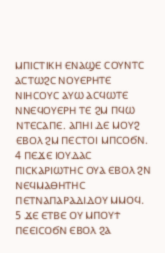ⲘⲠⲒⲤⲦⲒⲔⲎ ⲈⲚⲀϢⲈ ⲤⲞⲨⲚⲦⲤ ⲀⲤⲦⲰϨⲤ ⲚⲞⲨⲈⲢⲎⲦⲈ ⲚⲒⲎⲤⲞⲨⲤ ⲀⲨⲰ ⲀⲤϤⲰⲦⲈ ⲚⲚⲈϤⲞⲨⲈⲢⲎ ⲦⲈ ϨⲘ ⲠϤⲰ ⲚⲦⲈⲤⲀⲠⲈ. ⲀⲠⲎⲒ ⲆⲈ ⲘⲞⲨϨ ⲈⲂⲞⲖ ϨⲘ ⲠⲈⲤⲦⲞⲒ ⲘⲠⲤⲞϬⲚ.
4 ⲠⲈϪⲈ ⲒⲞⲨⲆⲀⲤ ⲠⲒⲤⲔⲀⲢⲒⲰⲦⲎⲤ ⲞⲨⲀ ⲈⲂⲞⲖ ϨⲚ ⲚⲈϤⲘⲀⲐⲎⲦⲎⲤ ⲠⲈⲦⲚⲀⲠⲀⲢⲀⲆⲒⲆⲞⲨ ⲘⲘⲞϤ.
5 ϪⲈ ⲈⲦⲂⲈ ⲞⲨ ⲘⲠⲞⲨϮ ⲠⲈⲈⲒⲤⲞϬⲚ ⲈⲂⲞⲖ ϨⲀ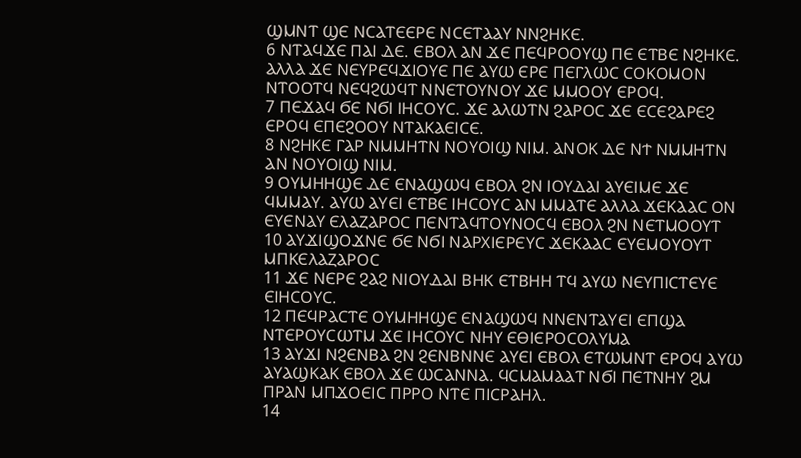ϢⲘⲚⲦ ϢⲈ ⲚⲤⲀⲦⲈⲈⲢⲈ ⲚⲤⲈⲦⲀⲀⲨ ⲚⲚϨⲎⲔⲈ.
6 ⲚⲦⲀϤϪⲈ ⲠⲀⲒ ⲆⲈ. ⲈⲂⲞⲖ ⲀⲚ ϪⲈ ⲠⲈϤⲢⲞⲞⲨϢ ⲠⲈ ⲈⲦⲂⲈ ⲚϨⲎⲔⲈ. ⲀⲖⲖⲀ ϪⲈ ⲚⲈⲨⲢⲈϤϪⲒⲞⲨⲈ ⲠⲈ ⲀⲨⲰ ⲈⲢⲈ ⲠⲈⲄⲖⲰⲤ ⲤⲞⲔⲞⲘⲞⲚ ⲚⲦⲞⲞⲦϤ ⲚⲈϤϨⲰϤⲦ ⲚⲚⲈⲦⲞⲨⲚⲞⲨ ϪⲈ ⲘⲘⲞⲞⲨ ⲈⲢⲞϤ.
7 ⲠⲈϪⲀϤ ϬⲈ ⲚϬⲒ ⲒⲎⲤⲞⲨⲤ. ϪⲈ ⲀⲖⲰⲦⲚ ϨⲀⲢⲞⲤ ϪⲈ ⲈⲤⲈϨⲀⲢⲈϨ ⲈⲢⲞϤ ⲈⲠⲈϨⲞⲞⲨ ⲚⲦⲀⲔⲀⲈⲒⲤⲈ.
8 ⲚϨⲎⲔⲈ ⲄⲀⲢ ⲚⲘⲘⲎⲦⲚ ⲚⲞⲨⲞⲒϢ ⲚⲒⲘ. ⲀⲚⲞⲔ ⲆⲈ ⲚϮ ⲚⲘⲘⲎⲦⲚ ⲀⲚ ⲚⲞⲨⲞⲒϢ ⲚⲒⲘ.
9 ⲞⲨⲘⲎⲎϢⲈ ⲆⲈ ⲈⲚⲀϢⲰϤ ⲈⲂⲞⲖ ϨⲚ ⲒⲞⲨⲆⲀⲒ ⲀⲨⲈⲒⲘⲈ ϪⲈ ϤⲘⲘⲀⲨ. ⲀⲨⲰ ⲀⲨⲈⲒ ⲈⲦⲂⲈ ⲒⲎⲤⲞⲨⲤ ⲀⲚ ⲘⲘⲀⲦⲈ ⲀⲖⲖⲀ ϪⲈⲔⲀⲀⲤ ⲞⲚ ⲈⲨⲈⲚⲀⲨ ⲈⲖⲀⲌⲀⲢⲞⲤ ⲠⲈⲚⲦⲀϤⲦⲞⲨⲚⲞⲤϤ ⲈⲂⲞⲖ ϨⲚ ⲚⲈⲦⲘⲞⲞⲨⲦ
10 ⲀⲨϪⲒϢⲞϪⲚⲈ ϬⲈ ⲚϬⲒ ⲚⲀⲢⲬⲒⲈⲢⲈⲨⲤ ϪⲈⲔⲀⲀⲤ ⲈⲨⲈⲘⲞⲨⲞⲨⲦ ⲘⲠⲔⲈⲖⲀⲌⲀⲢⲞⲤ
11 ϪⲈ ⲚⲈⲢⲈ ϨⲀϨ ⲚⲒⲞⲨⲆⲀⲒ ⲂⲎⲔ ⲈⲦⲂⲎⲎ ⲦϤ ⲀⲨⲰ ⲚⲈⲨⲠⲒⲤⲦⲈⲨⲈ ⲈⲒⲎⲤⲞⲨⲤ.
12 ⲠⲈϤⲢⲀⲤⲦⲈ ⲞⲨⲘⲎⲎϢⲈ ⲈⲚⲀϢⲰϤ ⲚⲚⲈⲚⲦⲀⲨⲈⲒ ⲈⲠϢⲀ ⲚⲦⲈⲢⲞⲨⲤⲰⲦⲘ ϪⲈ ⲒⲎⲤⲞⲨⲤ ⲚⲎⲨ ⲈⲐⲒⲈⲢⲞⲤⲞⲖⲨⲘⲀ
13 ⲀⲨϪⲒ ⲚϨⲈⲚⲂⲀ ϨⲚ ϨⲈⲚⲂⲚⲚⲈ ⲀⲨⲈⲒ ⲈⲂⲞⲖ ⲈⲦⲰⲘⲚⲦ ⲈⲢⲞϤ ⲀⲨⲰ ⲀⲨⲀϢⲔⲀⲔ ⲈⲂⲞⲖ ϪⲈ ⲰⲤⲀⲚⲚⲀ. ϤⲤⲘⲀⲘⲀⲀⲦ ⲚϬⲒ ⲠⲈⲦⲚⲎⲨ ϨⲘ ⲠⲢⲀⲚ ⲘⲠϪⲞⲈⲒⲤ ⲠⲢⲢⲞ ⲚⲦⲈ ⲠⲒⲤⲢⲀⲎⲖ.
14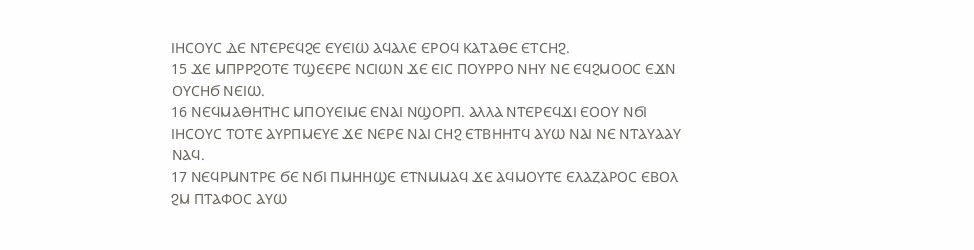ⲒⲎⲤⲞⲨⲤ ⲆⲈ ⲚⲦⲈⲢⲈϤϨⲈ ⲈⲨⲈⲒⲰ ⲀϤⲀⲖⲈ ⲈⲢⲞϤ ⲔⲀⲦⲀⲐⲈ ⲈⲦⲤⲎϨ.
15 ϪⲈ ⲘⲠⲢⲢϨⲞⲦⲈ ⲦϢⲈⲈⲢⲈ ⲚⲤⲒⲰⲚ ϪⲈ ⲈⲒⲤ ⲠⲞⲨⲢⲢⲞ ⲚⲎⲨ ⲚⲈ ⲈϤϨⲘⲞⲞⲤ ⲈϪⲚ ⲞⲨⲤⲎϬ ⲚⲈⲒⲰ.
16 ⲚⲈϤⲘⲀⲐⲎⲦⲎⲤ ⲘⲠⲞⲨⲈⲒⲘⲈ ⲈⲚⲀⲒ ⲚϢⲞⲢⲠ. ⲀⲖⲖⲀ ⲚⲦⲈⲢⲈϤϪⲒ ⲈⲞⲞⲨ ⲚϬⲒ ⲒⲎⲤⲞⲨⲤ ⲦⲞⲦⲈ ⲀⲨⲢⲠⲘⲈⲨⲈ ϪⲈ ⲚⲈⲢⲈ ⲚⲀⲒ ⲤⲎϨ ⲈⲦⲂⲎⲎⲦϤ ⲀⲨⲰ ⲚⲀⲒ ⲚⲈ ⲚⲦⲀⲨⲀⲀⲨ ⲚⲀϤ.
17 ⲚⲈϤⲢⲘⲚⲦⲢⲈ ϬⲈ ⲚϬⲒ ⲠⲘⲎⲎϢⲈ ⲈⲦⲚⲘⲘⲀϤ ϪⲈ ⲀϤⲘⲞⲨⲦⲈ ⲈⲖⲀⲌⲀⲢⲞⲤ ⲈⲂⲞⲖ ϨⲘ ⲠⲦⲀⲪⲞⲤ ⲀⲨⲰ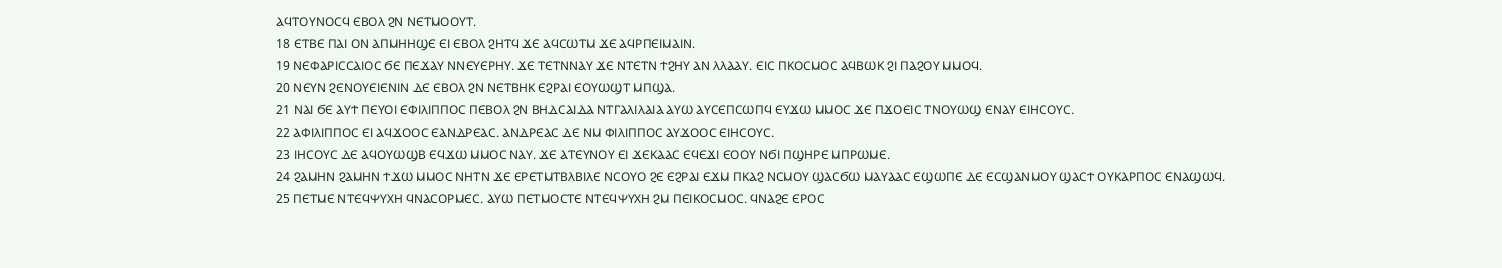ⲀϤⲦⲞⲨⲚⲞⲤϤ ⲈⲂⲞⲖ ϨⲚ ⲚⲈⲦⲘⲞⲞⲨⲦ.
18 ⲈⲦⲂⲈ ⲠⲀⲒ ⲞⲚ ⲀⲠⲘⲎⲎϢⲈ ⲈⲒ ⲈⲂⲞⲖ ϨⲎⲦϤ ϪⲈ ⲀϤⲤⲰⲦⲘ ϪⲈ ⲀϤⲢⲠⲈⲒⲘⲀⲒⲚ.
19 ⲚⲈⲪⲀⲢⲒⲤⲤⲀⲒⲞⲤ ϬⲈ ⲠⲈϪⲀⲨ ⲚⲚⲈⲨⲈⲢⲎⲨ. ϪⲈ ⲦⲈⲦⲚⲚⲀⲨ ϪⲈ ⲚⲦⲈⲦⲚ ϮϨⲎⲨ ⲀⲚ ⲖⲖⲀⲀⲨ. ⲈⲒⲤ ⲠⲔⲞⲤⲘⲞⲤ ⲀϤⲂⲰⲔ ϨⲒ ⲠⲀϨⲞⲨ ⲘⲘⲞϤ.
20 ⲚⲈⲨⲚ ϨⲈⲚⲞⲨⲈⲒⲈⲚⲒⲚ ⲆⲈ ⲈⲂⲞⲖ ϨⲚ ⲚⲈⲦⲂⲎⲔ ⲈϨⲢⲀⲒ ⲈⲞⲨⲰϢⲦ ⲘⲠϢⲀ.
21 ⲚⲀⲒ ϬⲈ ⲀⲨϮ ⲠⲈⲨⲞⲒ ⲈⲪⲒⲖⲒⲠⲠⲞⲤ ⲠⲈⲂⲞⲖ ϨⲚ ⲂⲎⲆⲤⲀⲒⲆⲀ ⲚⲦⲄⲀⲖⲒⲖⲀⲒⲀ ⲀⲨⲰ ⲀⲨⲤⲈⲠⲤⲰⲠϤ ⲈⲨϪⲰ ⲘⲘⲞⲤ ϪⲈ ⲠϪⲞⲈⲒⲤ ⲦⲚⲞⲨⲰϢ ⲈⲚⲀⲨ ⲈⲒⲎⲤⲞⲨⲤ.
22 ⲀⲪⲒⲖⲒⲠⲠⲞⲤ ⲈⲒ ⲀϤϪⲞⲞⲤ ⲈⲀⲚⲆⲢⲈⲀⲤ. ⲀⲚⲆⲢⲈⲀⲤ ⲆⲈ ⲚⲘ ⲪⲒⲖⲒⲠⲠⲞⲤ ⲀⲨϪⲞⲞⲤ ⲈⲒⲎⲤⲞⲨⲤ.
23 ⲒⲎⲤⲞⲨⲤ ⲆⲈ ⲀϤⲞⲨⲰϢⲂ ⲈϤϪⲰ ⲘⲘⲞⲤ ⲚⲀⲨ. ϪⲈ ⲀⲦⲈⲨⲚⲞⲨ ⲈⲒ ϪⲈⲔⲀⲀⲤ ⲈϤⲈϪⲒ ⲈⲞⲞⲨ ⲚϬⲒ ⲠϢⲎⲢⲈ ⲘⲠⲢⲰⲘⲈ.
24 ϨⲀⲘⲎⲚ ϨⲀⲘⲎⲚ ϮϪⲰ ⲘⲘⲞⲤ ⲚⲎⲦⲚ ϪⲈ ⲈⲢⲈⲦⲘⲦⲂⲖⲂⲒⲖⲈ ⲚⲤⲞⲨⲞ ϨⲈ ⲈϨⲢⲀⲒ ⲈϪⲘ ⲠⲔⲀϨ ⲚⲤⲘⲞⲨ ϢⲀⲤϬⲰ ⲘⲀⲨⲀⲀⲤ ⲈϢⲰⲠⲈ ⲆⲈ ⲈⲤϢⲀⲚⲘⲞⲨ ϢⲀⲤϮ ⲞⲨⲔⲀⲢⲠⲞⲤ ⲈⲚⲀϢⲰϤ.
25 ⲠⲈⲦⲘⲈ ⲚⲦⲈϤⲮⲨⲬⲎ ϤⲚⲀⲤⲞⲢⲘⲈⲤ. ⲀⲨⲰ ⲠⲈⲦⲘⲞⲤⲦⲈ ⲚⲦⲈϤⲮⲨⲬⲎ ϨⲘ ⲠⲈⲒⲔⲞⲤⲘⲞⲤ. ϤⲚⲀϨⲈ ⲈⲢⲞⲤ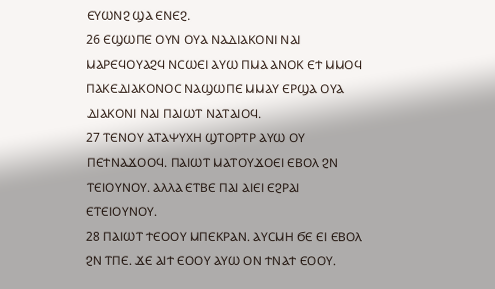ⲈⲨⲰⲚϨ ϢⲀ ⲈⲚⲈϨ.
26 ⲈϢⲰⲠⲈ ⲞⲨⲚ ⲞⲨⲀ ⲚⲀⲆⲒⲀⲔⲞⲚⲒ ⲚⲀⲒ ⲘⲀⲢⲈϤⲞⲨⲀϨϤ ⲚⲤⲰⲈⲒ ⲀⲨⲰ ⲠⲘⲀ ⲀⲚⲞⲔ ⲈϮ ⲘⲘⲞϤ ⲠⲀⲔⲈⲆⲒⲀⲔⲞⲚⲞⲤ ⲚⲀϢⲰⲠⲈ ⲘⲘⲀⲨ ⲈⲢϢⲀ ⲞⲨⲀ ⲆⲒⲀⲔⲞⲚⲒ ⲚⲀⲒ ⲠⲀⲒⲰⲦ ⲚⲀⲦⲀⲒⲞϤ.
27 ⲦⲈⲚⲞⲨ ⲀⲦⲀⲮⲨⲬⲎ ϢⲦⲞⲢⲦⲢ ⲀⲨⲰ ⲞⲨ ⲠⲈϮⲚⲀϪⲞⲞϤ. ⲠⲀⲒⲰⲦ ⲘⲀⲦⲞⲨϪⲞⲈⲒ ⲈⲂⲞⲖ ϨⲚ ⲦⲈⲒⲞⲨⲚⲞⲨ. ⲀⲖⲖⲀ ⲈⲦⲂⲈ ⲠⲀⲒ ⲀⲒⲈⲒ ⲈϨⲢⲀⲒ ⲈⲦⲈⲒⲞⲨⲚⲞⲨ.
28 ⲠⲀⲒⲰⲦ ϮⲈⲞⲞⲨ ⲘⲠⲈⲔⲢⲀⲚ. ⲀⲨⲤⲘⲎ ϬⲈ ⲈⲒ ⲈⲂⲞⲖ ϨⲚ ⲦⲠⲈ. ϪⲈ ⲀⲒϮ ⲈⲞⲞⲨ ⲀⲨⲰ ⲞⲚ ϮⲚⲀϮ ⲈⲞⲞⲨ.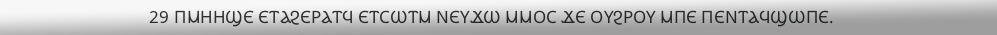29 ⲠⲘⲎⲎϢⲈ ⲈⲦⲀϨⲈⲢⲀⲦϤ ⲈⲦⲤⲰⲦⲘ ⲚⲈⲨϪⲰ ⲘⲘⲞⲤ ϪⲈ ⲞⲨϨⲢⲞⲨ ⲘⲠⲈ ⲠⲈⲚⲦⲀϤϢⲰⲠⲈ.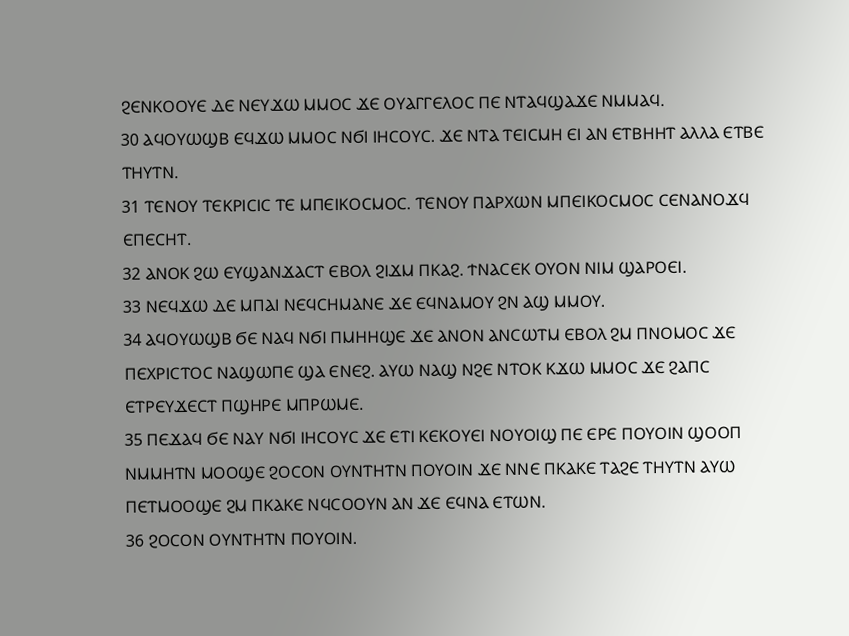ϨⲈⲚⲔⲞⲞⲨⲈ ⲆⲈ ⲚⲈⲨϪⲰ ⲘⲘⲞⲤ ϪⲈ ⲞⲨⲀⲄⲄⲈⲖⲞⲤ ⲠⲈ ⲚⲦⲀϤϢⲀϪⲈ ⲚⲘⲘⲀϤ.
30 ⲀϤⲞⲨⲰϢⲂ ⲈϤϪⲰ ⲘⲘⲞⲤ ⲚϬⲒ ⲒⲎⲤⲞⲨⲤ. ϪⲈ ⲚⲦⲀ ⲦⲈⲒⲤⲘⲎ ⲈⲒ ⲀⲚ ⲈⲦⲂⲎⲎⲦ ⲀⲖⲖⲀ ⲈⲦⲂⲈ ⲦⲎⲨⲦⲚ.
31 ⲦⲈⲚⲞⲨ ⲦⲈⲔⲢⲒⲤⲒⲤ ⲦⲈ ⲘⲠⲈⲒⲔⲞⲤⲘⲞⲤ. ⲦⲈⲚⲞⲨ ⲠⲀⲢⲬⲰⲚ ⲘⲠⲈⲒⲔⲞⲤⲘⲞⲤ ⲤⲈⲚⲀⲚⲞϪϤ ⲈⲠⲈⲤⲎⲦ.
32 ⲀⲚⲞⲔ ϨⲰ ⲈⲨϢⲀⲚϪⲀⲤⲦ ⲈⲂⲞⲖ ϨⲒϪⲘ ⲠⲔⲀϨ. ϮⲚⲀⲤⲈⲔ ⲞⲨⲞⲚ ⲚⲒⲘ ϢⲀⲢⲞⲈⲒ.
33 ⲚⲈϤϪⲰ ⲆⲈ ⲘⲠⲀⲒ ⲚⲈϤⲤⲎⲘⲀⲚⲈ ϪⲈ ⲈϤⲚⲀⲘⲞⲨ ϨⲚ ⲀϢ ⲘⲘⲞⲨ.
34 ⲀϤⲞⲨⲰϢⲂ ϬⲈ ⲚⲀϤ ⲚϬⲒ ⲠⲘⲎⲎϢⲈ ϪⲈ ⲀⲚⲞⲚ ⲀⲚⲤⲰⲦⲘ ⲈⲂⲞⲖ ϨⲘ ⲠⲚⲞⲘⲞⲤ ϪⲈ ⲠⲈⲬⲢⲒⲤⲦⲞⲤ ⲚⲀϢⲰⲠⲈ ϢⲀ ⲈⲚⲈϨ. ⲀⲨⲰ ⲚⲀϢ ⲚϨⲈ ⲚⲦⲞⲔ ⲔϪⲰ ⲘⲘⲞⲤ ϪⲈ ϨⲀⲠⲤ ⲈⲦⲢⲈⲨϪⲈⲤⲦ ⲠϢⲎⲢⲈ ⲘⲠⲢⲰⲘⲈ.
35 ⲠⲈϪⲀϤ ϬⲈ ⲚⲀⲨ ⲚϬⲒ ⲒⲎⲤⲞⲨⲤ ϪⲈ ⲈⲦⲒ ⲔⲈⲔⲞⲨⲈⲒ ⲚⲞⲨⲞⲒϢ ⲠⲈ ⲈⲢⲈ ⲠⲞⲨⲞⲒⲚ ϢⲞⲞⲠ ⲚⲘⲘⲎⲦⲚ ⲘⲞⲞϢⲈ ϨⲞⲤⲞⲚ ⲞⲨⲚⲦⲎⲦⲚ ⲠⲞⲨⲞⲒⲚ ϪⲈ ⲚⲚⲈ ⲠⲔⲀⲔⲈ ⲦⲀϨⲈ ⲦⲎⲨⲦⲚ ⲀⲨⲰ ⲠⲈⲦⲘⲞⲞϢⲈ ϨⲘ ⲠⲔⲀⲔⲈ ⲚϤⲤⲞⲞⲨⲚ ⲀⲚ ϪⲈ ⲈϤⲚⲀ ⲈⲦⲰⲚ.
36 ϨⲞⲤⲞⲚ ⲞⲨⲚⲦⲎⲦⲚ ⲠⲞⲨⲞⲒⲚ.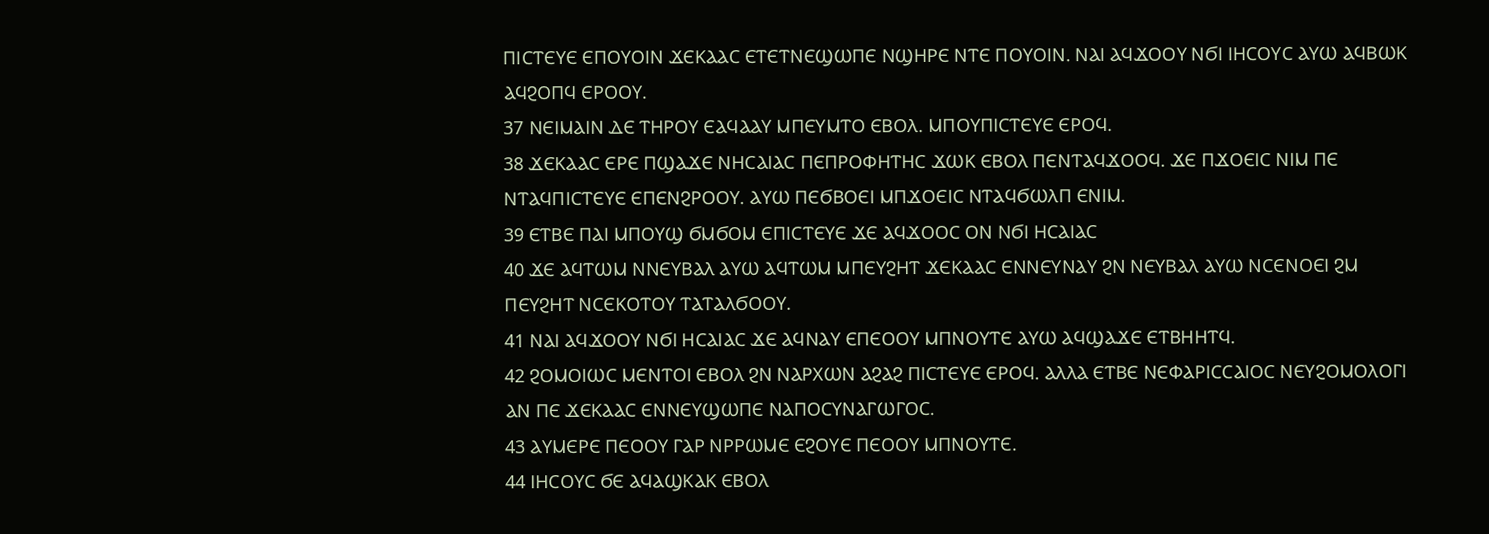ⲠⲒⲤⲦⲈⲨⲈ ⲈⲠⲞⲨⲞⲒⲚ ϪⲈⲔⲀⲀⲤ ⲈⲦⲈⲦⲚⲈϢⲰⲠⲈ ⲚϢⲎⲢⲈ ⲚⲦⲈ ⲠⲞⲨⲞⲒⲚ. ⲚⲀⲒ ⲀϤϪⲞⲞⲨ ⲚϬⲒ ⲒⲎⲤⲞⲨⲤ ⲀⲨⲰ ⲀϤⲂⲰⲔ ⲀϤϨⲞⲠϤ ⲈⲢⲞⲞⲨ.
37 ⲚⲈⲒⲘⲀⲒⲚ ⲆⲈ ⲦⲎⲢⲞⲨ ⲈⲀϤⲀⲀⲨ ⲘⲠⲈⲨⲘⲦⲞ ⲈⲂⲞⲖ. ⲘⲠⲞⲨⲠⲒⲤⲦⲈⲨⲈ ⲈⲢⲞϤ.
38 ϪⲈⲔⲀⲀⲤ ⲈⲢⲈ ⲠϢⲀϪⲈ ⲚⲎⲤⲀⲒⲀⲤ ⲠⲈⲠⲢⲞⲪⲎⲦⲎⲤ ϪⲰⲔ ⲈⲂⲞⲖ ⲠⲈⲚⲦⲀϤϪⲞⲞϤ. ϪⲈ ⲠϪⲞⲈⲒⲤ ⲚⲒⲘ ⲠⲈ ⲚⲦⲀϤⲠⲒⲤⲦⲈⲨⲈ ⲈⲠⲈⲚϨⲢⲞⲞⲨ. ⲀⲨⲰ ⲠⲈϬⲂⲞⲈⲒ ⲘⲠϪⲞⲈⲒⲤ ⲚⲦⲀϤϬⲰⲖⲠ ⲈⲚⲒⲘ.
39 ⲈⲦⲂⲈ ⲠⲀⲒ ⲘⲠⲞⲨϢ ϬⲘϬⲞⲘ ⲈⲠⲒⲤⲦⲈⲨⲈ ϪⲈ ⲀϤϪⲞⲞⲤ ⲞⲚ ⲚϬⲒ ⲎⲤⲀⲒⲀⲤ
40 ϪⲈ ⲀϤⲦⲰⲘ ⲚⲚⲈⲨⲂⲀⲖ ⲀⲨⲰ ⲀϤⲦⲰⲘ ⲘⲠⲈⲨϨⲎⲦ ϪⲈⲔⲀⲀⲤ ⲈⲚⲚⲈⲨⲚⲀⲨ ϨⲚ ⲚⲈⲨⲂⲀⲖ ⲀⲨⲰ ⲚⲤⲈⲚⲞⲈⲒ ϨⲘ ⲠⲈⲨϨⲎⲦ ⲚⲤⲈⲔⲞⲦⲞⲨ ⲦⲀⲦⲀⲖϬⲞⲞⲨ.
41 ⲚⲀⲒ ⲀϤϪⲞⲞⲨ ⲚϬⲒ ⲎⲤⲀⲒⲀⲤ ϪⲈ ⲀϤⲚⲀⲨ ⲈⲠⲈⲞⲞⲨ ⲘⲠⲚⲞⲨⲦⲈ ⲀⲨⲰ ⲀϤϢⲀϪⲈ ⲈⲦⲂⲎⲎⲦϤ.
42 ϨⲞⲘⲞⲒⲰⲤ ⲘⲈⲚⲦⲞⲒ ⲈⲂⲞⲖ ϨⲚ ⲚⲀⲢⲬⲰⲚ ⲀϨⲀϨ ⲠⲒⲤⲦⲈⲨⲈ ⲈⲢⲞϤ. ⲀⲖⲖⲀ ⲈⲦⲂⲈ ⲚⲈⲪⲀⲢⲒⲤⲤⲀⲒⲞⲤ ⲚⲈⲨϨⲞⲘⲞⲖⲞⲄⲒ ⲀⲚ ⲠⲈ ϪⲈⲔⲀⲀⲤ ⲈⲚⲚⲈⲨϢⲰⲠⲈ ⲚⲀⲠⲞⲤⲨⲚⲀⲄⲰⲄⲞⲤ.
43 ⲀⲨⲘⲈⲢⲈ ⲠⲈⲞⲞⲨ ⲄⲀⲢ ⲚⲢⲢⲰⲘⲈ ⲈϨⲞⲨⲈ ⲠⲈⲞⲞⲨ ⲘⲠⲚⲞⲨⲦⲈ.
44 ⲒⲎⲤⲞⲨⲤ ϬⲈ ⲀϤⲀϢⲔⲀⲔ ⲈⲂⲞⲖ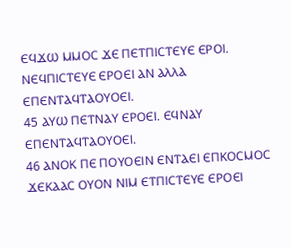ⲈϤϪⲰ ⲘⲘⲞⲤ ϪⲈ ⲠⲈⲦⲠⲒⲤⲦⲈⲨⲈ ⲈⲢⲞⲒ. ⲚⲈϤⲠⲒⲤⲦⲈⲨⲈ ⲈⲢⲞⲈⲒ ⲀⲚ ⲀⲖⲖⲀ ⲈⲠⲈⲚⲦⲀϤⲦⲀⲞⲨⲞⲈⲒ.
45 ⲀⲨⲰ ⲠⲈⲦⲚⲀⲨ ⲈⲢⲞⲈⲒ. ⲈϤⲚⲀⲨ ⲈⲠⲈⲚⲦⲀϤⲦⲀⲞⲨⲞⲈⲒ.
46 ⲀⲚⲞⲔ ⲠⲈ ⲠⲞⲨⲞⲈⲒⲚ ⲈⲚⲦⲀⲈⲒ ⲈⲠⲔⲞⲤⲘⲞⲤ ϪⲈⲔⲀⲀⲤ ⲞⲨⲞⲚ ⲚⲒⲘ ⲈⲦⲠⲒⲤⲦⲈⲨⲈ ⲈⲢⲞⲈⲒ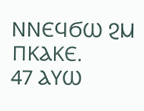ⲚⲚⲈϤϬⲰ ϨⲘ ⲠⲔⲀⲔⲈ.
47 ⲀⲨⲰ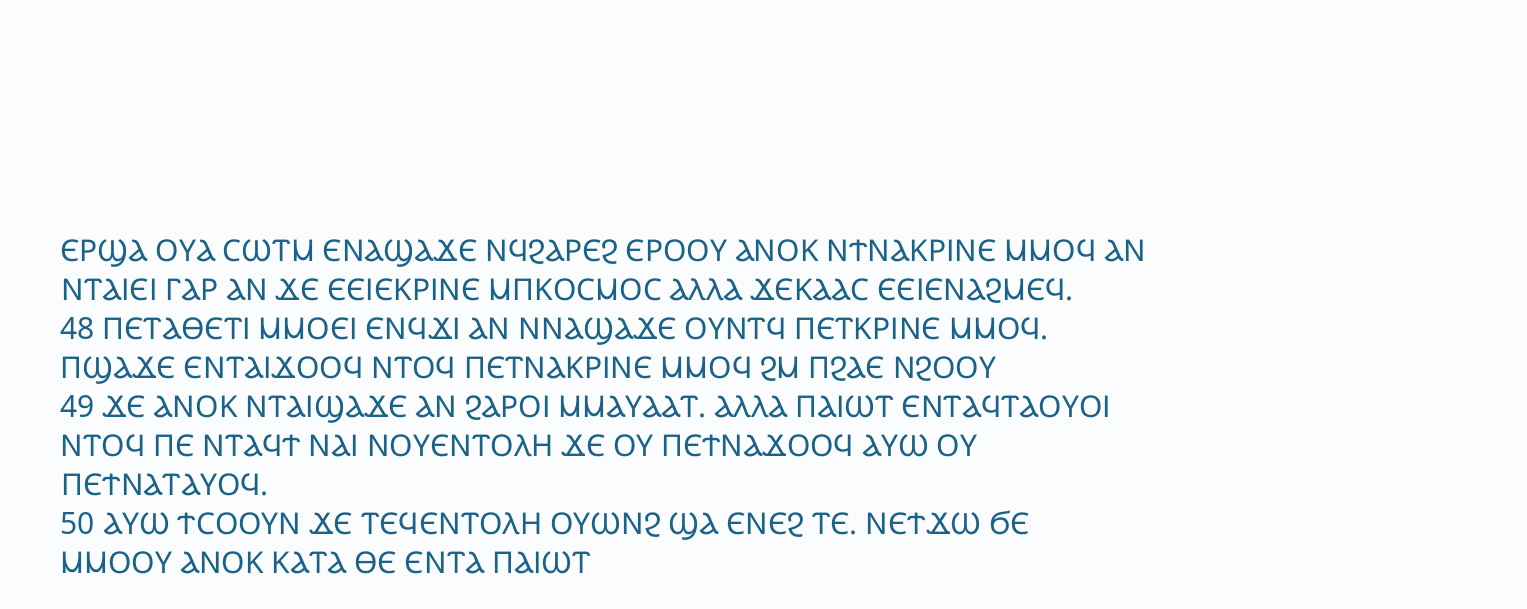ⲈⲢϢⲀ ⲞⲨⲀ ⲤⲰⲦⲘ ⲈⲚⲀϢⲀϪⲈ ⲚϤϨⲀⲢⲈϨ ⲈⲢⲞⲞⲨ ⲀⲚⲞⲔ ⲚϮⲚⲀⲔⲢⲒⲚⲈ ⲘⲘⲞϤ ⲀⲚ ⲚⲦⲀⲒⲈⲒ ⲄⲀⲢ ⲀⲚ ϪⲈ ⲈⲈⲒⲈⲔⲢⲒⲚⲈ ⲘⲠⲔⲞⲤⲘⲞⲤ ⲀⲖⲖⲀ ϪⲈⲔⲀⲀⲤ ⲈⲈⲒⲈⲚⲀϨⲘⲈϤ.
48 ⲠⲈⲦⲀⲐⲈⲦⲒ ⲘⲘⲞⲈⲒ ⲈⲚϤϪⲒ ⲀⲚ ⲚⲚⲀϢⲀϪⲈ ⲞⲨⲚⲦϤ ⲠⲈⲦⲔⲢⲒⲚⲈ ⲘⲘⲞϤ. ⲠϢⲀϪⲈ ⲈⲚⲦⲀⲒϪⲞⲞϤ ⲚⲦⲞϤ ⲠⲈⲦⲚⲀⲔⲢⲒⲚⲈ ⲘⲘⲞϤ ϨⲘ ⲠϨⲀⲈ ⲚϨⲞⲞⲨ
49 ϪⲈ ⲀⲚⲞⲔ ⲚⲦⲀⲒϢⲀϪⲈ ⲀⲚ ϨⲀⲢⲞⲒ ⲘⲘⲀⲨⲀⲀⲦ. ⲀⲖⲖⲀ ⲠⲀⲒⲰⲦ ⲈⲚⲦⲀϤⲦⲀⲞⲨⲞⲒ ⲚⲦⲞϤ ⲠⲈ ⲚⲦⲀϤϮ ⲚⲀⲒ ⲚⲞⲨⲈⲚⲦⲞⲖⲎ ϪⲈ ⲞⲨ ⲠⲈϮⲚⲀϪⲞⲞϤ ⲀⲨⲰ ⲞⲨ ⲠⲈϮⲚⲀⲦⲀⲨⲞϤ.
50 ⲀⲨⲰ ϮⲤⲞⲞⲨⲚ ϪⲈ ⲦⲈϤⲈⲚⲦⲞⲖⲎ ⲞⲨⲰⲚϨ ϢⲀ ⲈⲚⲈϨ ⲦⲈ. ⲚⲈϮϪⲰ ϬⲈ ⲘⲘⲞⲞⲨ ⲀⲚⲞⲔ ⲔⲀⲦⲀ ⲐⲈ ⲈⲚⲦⲀ ⲠⲀⲒⲰⲦ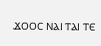ϪⲞⲞⲤ ⲚⲀⲒ ⲦⲀⲒ ⲦⲈ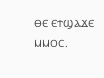ⲐⲈ ⲈϮϢⲀϪⲈ ⲘⲘⲞⲤ.